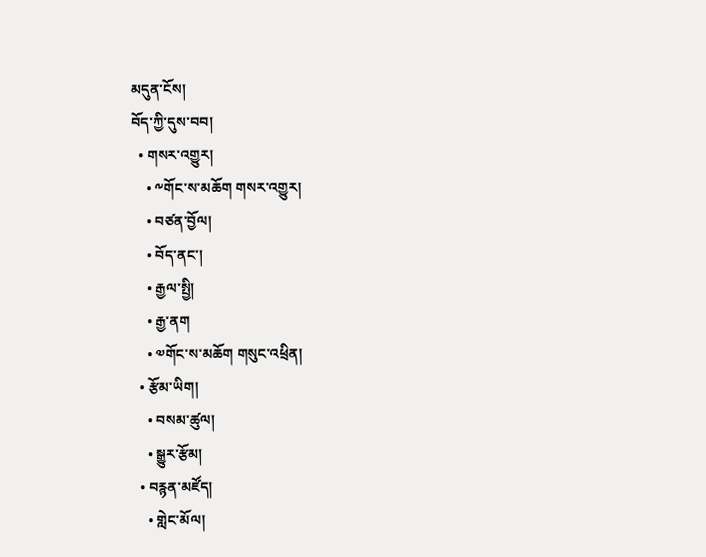མདུན་ངོས།
བོད་ཀྱི་དུས་བབ།
  • གསར་འགྱུར།
    • ༸གོང་ས་མཆོག གསར་འགྱུར།
    • བཙན་བྱོལ།
    • བོད་ནང་།
    • རྒྱལ་སྤྱི།
    • རྒྱ་ནག
    • ༧གོང་ས་མཆོག གསུང་འཕྲིན།
  • རྩོམ་ཡིག།
    • བསམ་ཚུལ།
    • སྒྱུར་རྩོམ།
  • བརྙན་མཛོད།
    • གླེང་མོལ།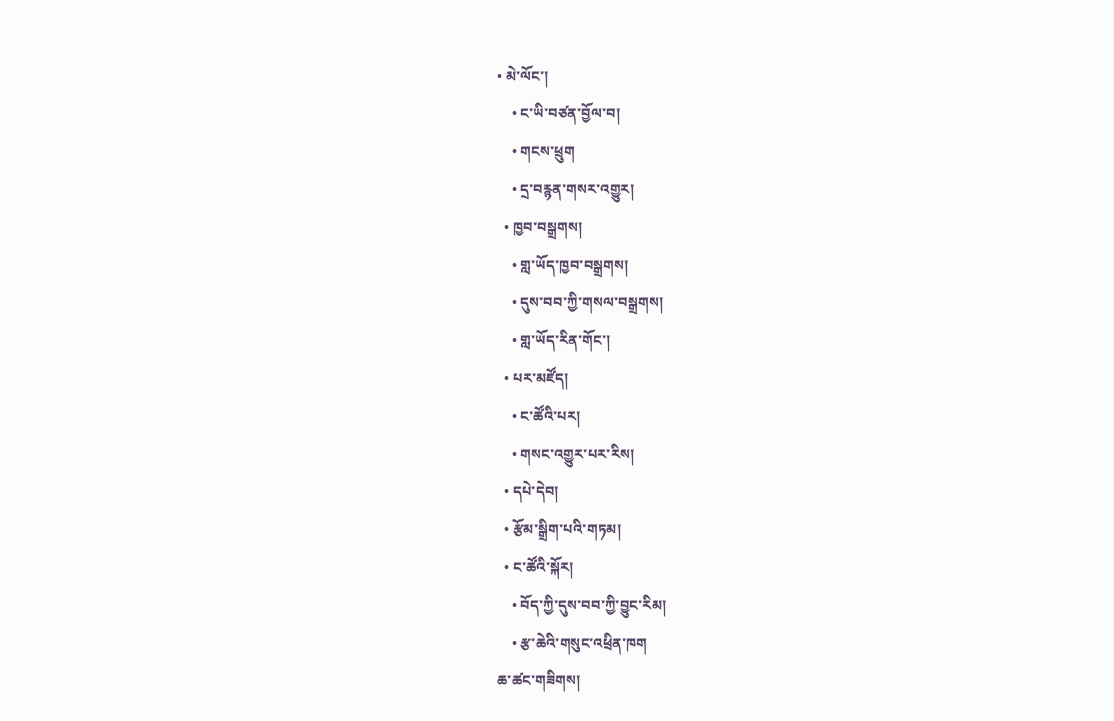• མེ་ལོང་།
    • ང་ཡི་བཙན་བྱོལ་བ།
    • གངས་ཕྲུག
    • དྲ་བརྙན་གསར་འགྱུར།
  • ཁྱབ་བསྒྲགས།
    • གླ་ཡོད་ཁྱབ་བསྒྲགས།
    • དུས་བབ་ཀྱི་གསལ་བསྒྲགས།
    • གླ་ཡོད་རིན་གོང་།
  • པར་མཛོད།
    • ང་ཚོའི་པར།
    • གསང་འགྱུར་པར་རིས།
  • དཔེ་དེབ།
  • རྩོམ་སྒྲིག་པའི་གཏམ།
  • ང་ཚོའི་སྐོར།
    • བོད་ཀྱི་དུས་བབ་ཀྱི་བྱུང་རིམ།
    • རྩ་ཆེའི་གསུང་འཕྲིན་ཁག
ཆ་ཚང་གཟིགས།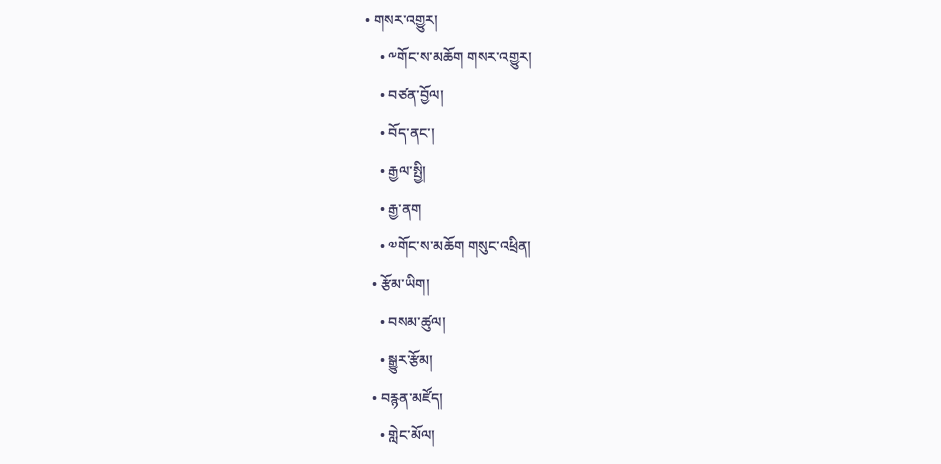• གསར་འགྱུར།
    • ༸གོང་ས་མཆོག གསར་འགྱུར།
    • བཙན་བྱོལ།
    • བོད་ནང་།
    • རྒྱལ་སྤྱི།
    • རྒྱ་ནག
    • ༧གོང་ས་མཆོག གསུང་འཕྲིན།
  • རྩོམ་ཡིག།
    • བསམ་ཚུལ།
    • སྒྱུར་རྩོམ།
  • བརྙན་མཛོད།
    • གླེང་མོལ།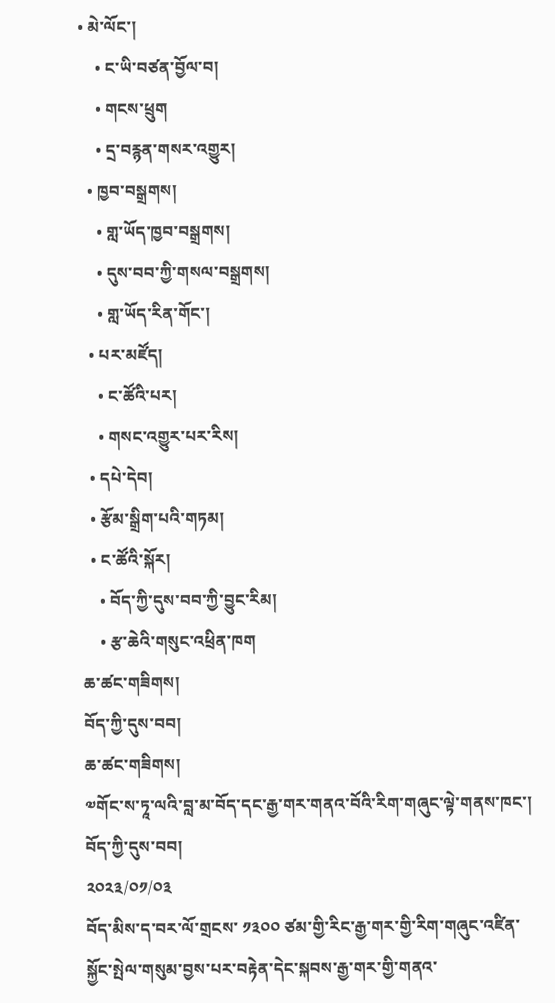• མེ་ལོང་།
    • ང་ཡི་བཙན་བྱོལ་བ།
    • གངས་ཕྲུག
    • དྲ་བརྙན་གསར་འགྱུར།
  • ཁྱབ་བསྒྲགས།
    • གླ་ཡོད་ཁྱབ་བསྒྲགས།
    • དུས་བབ་ཀྱི་གསལ་བསྒྲགས།
    • གླ་ཡོད་རིན་གོང་།
  • པར་མཛོད།
    • ང་ཚོའི་པར།
    • གསང་འགྱུར་པར་རིས།
  • དཔེ་དེབ།
  • རྩོམ་སྒྲིག་པའི་གཏམ།
  • ང་ཚོའི་སྐོར།
    • བོད་ཀྱི་དུས་བབ་ཀྱི་བྱུང་རིམ།
    • རྩ་ཆེའི་གསུང་འཕྲིན་ཁག
ཆ་ཚང་གཟིགས།
བོད་ཀྱི་དུས་བབ།
ཆ་ཚང་གཟིགས།
༧གོང་ས་ཏཱ་ལའི་བླ་མ་བོད་དང་རྒྱ་གར་གནའ་བོའི་རིག་གཞུང་ལྟེ་གནས་ཁང་།
བོད་ཀྱི་དུས་བབ།
༢༠༢༣/༠༡/༠༣
བོད་མིས་ད་བར་ལོ་གྲངས་ ༡༣༠༠ ཙམ་གྱི་རིང་རྒྱ་གར་གྱི་རིག་གཞུང་འཛིན་སྐྱོང་སྤེལ་གསུམ་བྱས་པར་བརྟེན་དེང་སྐབས་རྒྱ་གར་གྱི་གནའ་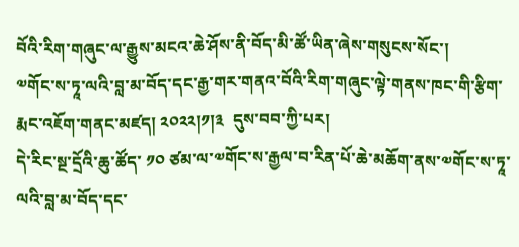བོའི་རིག་གཞུང་ལ་རྒྱུས་མངའ་ཆེ་ཤོས་ནི་བོད་མི་ཚོ་ཡིན་ཞེས་གསུངས་སོང་།
༧གོང་ས་ཏཱ་ལའི་བླ་མ་བོད་དང་རྒྱ་གར་གནའ་བོའི་རིག་གཞུང་ལྟེ་གནས་ཁང་གི་རྩིག་རྨང་འཇོག་གནང་མཛད། ༢༠༢༢།༡།༣  དུས་བབ་ཀྱི་པར།
དེ་རིང་སྔ་དྲོའི་ཆུ་ཚོད་ ༡༠ ཙམ་ལ་༧གོང་ས་རྒྱལ་བ་རིན་པོ་ཆེ་མཆོག་ནས་༧གོང་ས་ཏཱ་ལའི་བླ་མ་བོད་དང་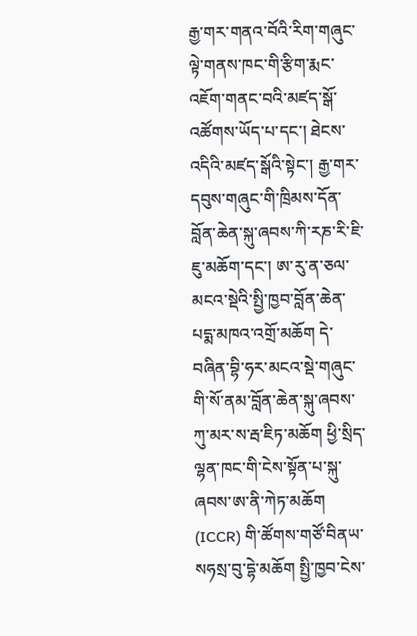རྒྱ་གར་གནའ་བོའི་རིག་གཞུང་ལྟེ་གནས་ཁང་གི་རྩིག་རྨང་འཇོག་གནང་བའི་མཛད་སྒོ་འཚོགས་ཡོད་པ་དང་། ཐེངས་འདིའི་མཛད་སྒོའི་སྟེང་། རྒྱ་གར་དབུས་གཞུང་གི་ཁྲིམས་དོན་བློན་ཆེན་སྐུ་ཞབས་ཀི་རཎ་རི་ཇི་ཇུ་མཆོག་དང་། ཨ་རུ་ན་ཅལ་མངའ་སྡེའི་སྤྱི་ཁྱབ་བློན་ཆེན་པདྨ་མཁའ་འགྲོ་མཆོག དེ་བཞིན་བྷི་ཧར་མངའ་སྡེ་གཞུང་གི་སོ་ནམ་བློན་ཆེན་སྐུ་ཞབས་ཀུ་མར་ས་རྦ་ཇིཏ་མཆོག ཕྱི་སྲིད་ལྷན་ཁང་གི་ངེས་སྟོན་པ་སྐུ་ཞབས་ཨ་ནི་ཀེཏ་མཆོག (ICCR) གི་ཚོགས་གཙོ་བིནཡ་སཧསྲ་བུ་དྷེ་མཆོག སྤྱི་ཁྱབ་ངེས་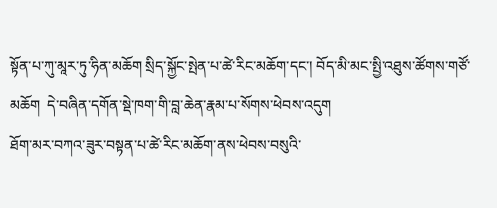སྟོན་པ་ཀུ་མཱར་ཏུ་ཧིན་མཆོག སྲིད་སྐྱོང་སྤེན་པ་ཚེ་རིང་མཆོག་དང་། བོད་མི་མང་སྤྱི་འཐུས་ཚོགས་གཙོ་མཆོག  དེ་བཞིན་དགོན་སྡེ་ཁག་གི་བླ་ཆེན་རྣམ་པ་སོགས་ཕེབས་འདུག
ཐོག་མར་བཀའ་ཟུར་བསྟན་པ་ཚེ་རིང་མཆོག་ནས་ཕེབས་བསུའི་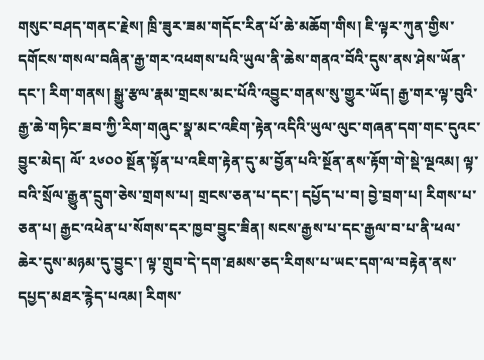གསུང་བཤད་གནང་རྗེས། ཁྲི་ཟུར་ཟམ་གདོང་རིན་པོ་ཆེ་མཆོག་གིས། ཇི་ལྟར་ཀུན་གྱིས་དགོངས་གསལ་བཞིན་རྒྱ་གར་འཕགས་པའི་ཡུལ་ནི་ཆེས་གནའ་བོའི་དུས་ནས་ཤེས་ཡོན་དང་། རིག་གནས། སྒྱུ་རྩལ་རྣམ་གྲངས་མང་པོའི་འབྱུང་གནས་སུ་གྱུར་ཡོད། རྒྱ་གར་ལྟ་བུའི་རྒྱ་ཆེ་གཏིང་ཟབ་ཀྱི་རིག་གཞུང་སྣ་མང་འཇིག་རྟེན་འདིའི་ཡུལ་ལུང་གཞན་དག་གང་དུའང་བྱུང་མེད། ལོ་ ༢༦༠༠ སྔོན་སྟོན་པ་འཇིག་རྟེན་དུ་མ་བྱོན་པའི་སྔོན་ནས་རྟོག་གེ་སྡེ་ལྔའམ། ལྟ་བའི་སྲོལ་རྒྱུན་དྲུག་ཅེས་གྲགས་པ། གྲངས་ཅན་པ་དང་། དཔྱོད་པ་བ། བྱེ་བྲག་པ། རིགས་པ་ཅན་པ། རྒྱང་འཕེན་པ་སོགས་དར་ཁྱབ་བྱུང་ཟིན། སངས་རྒྱས་པ་དང་རྒྱལ་བ་པ་ནི་ཕལ་ཆེར་དུས་མཉམ་དུ་བྱུང་། ལྟ་གྲུབ་དེ་དག་ཐམས་ཅད་རིགས་པ་ཡང་དག་ལ་བརྟེན་ནས་དཔྱད་མཐར་རྙེད་པའམ། རིགས་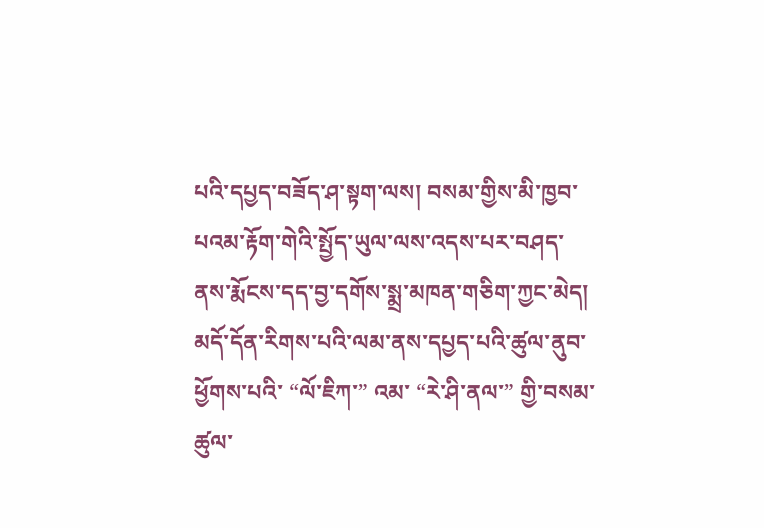པའི་དཔྱད་བཟོད་ཤ་སྟག་ལས། བསམ་གྱིས་མི་ཁྱབ་པའམ་རྟོག་གེའི་སྤྱོད་ཡུལ་ལས་འདས་པར་བཤད་ནས་རྨོངས་དད་བྱ་དགོས་སྨྲ་མཁན་གཅིག་ཀྱང་མེད། མདོ་དོན་རིགས་པའི་ལམ་ནས་དཔྱད་པའི་ཚུལ་ནུབ་ཕྱོགས་པའི་ “ལོ་ཇིཀ་” འམ་ “རེ་ཤི་ནལ་” གྱི་བསམ་ཚུལ་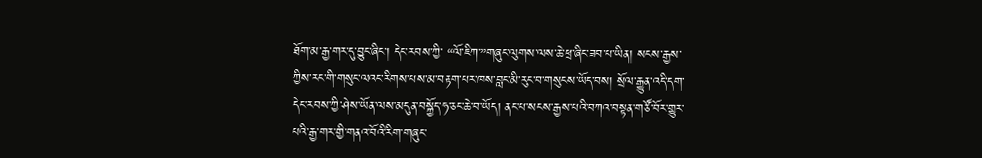ཐོག་མ་རྒྱ་གར་དུ་བྱུང་ཞིང་། དེང་རབས་ཀྱི་ “ལོ་ཇིཀ་”གཞུང་ལུགས་ལས་ཆེ་ཕྲ་ཞིང་ཟབ་པ་ཡིན། སངས་རྒྱས་ཀྱིས་རང་གི་གསུང་ལའང་རིགས་པས་མ་བརྟག་པར་ཁས་བླང་མི་རུང་བ་གསུངས་ཡོད་བས། སྲོལ་རྒྱུན་འདི་དག་དེང་རབས་ཀྱི་ཤེས་ཡོན་ལས་མདུན་བསྐྱོད་ཧ་ཅང་ཆེ་བ་ཡོད། ནང་པ་སངས་རྒྱས་པའི་བཀའ་བསྟན་གཙོ་བོར་གྱུར་པའི་རྒྱ་གར་གྱི་གནའ་བོའི་རིག་གཞུང་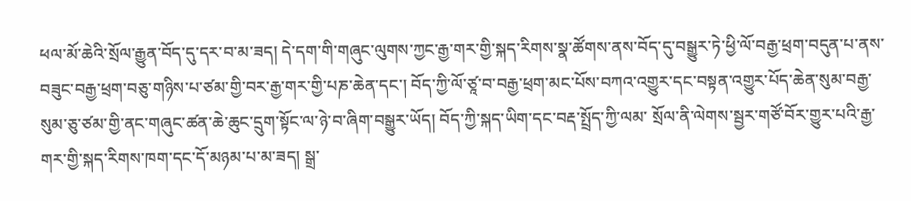ཕལ་མོ་ཆེའི་སྲོལ་རྒྱུན་བོད་དུ་དར་བ་མ་ཟད། དེ་དག་གི་གཞུང་ལུགས་ཀྱང་རྒྱ་གར་གྱི་སྐད་རིགས་སྣ་ཚོགས་ནས་བོད་དུ་བསྒྱུར་ཏེ་ཕྱི་ལོ་བརྒྱ་ཕྲག་བདུན་པ་ནས་བཟུང་བརྒྱ་ཕྲག་བཅུ་གཉིས་པ་ཙམ་གྱི་བར་རྒྱ་གར་གྱི་པཎ་ཆེན་དང་། བོད་ཀྱི་ལོ་ཙཱ་བ་བརྒྱ་ཕྲག་མང་པོས་བཀའ་འགྱུར་དང་བསྟན་འགྱུར་པོད་ཆེན་སུམ་བརྒྱ་སུམ་ཅུ་ཙམ་གྱི་ནང་གཞུང་ཚན་ཆེ་ཆུང་དྲུག་སྟོང་ལ་ཉེ་བ་ཞིག་བསྒྱུར་ཡོད། བོད་ཀྱི་སྐད་ཡིག་དང་བརྡ་སྤྲོད་ཀྱི་ལམ་ སྲོལ་ནི་ལེགས་སྦྱར་གཙོ་བོར་གྱུར་པའི་རྒྱ་གར་གྱི་སྐད་རིགས་ཁག་དང་དོ་མཉམ་པ་མ་ཟད། སྒྲ་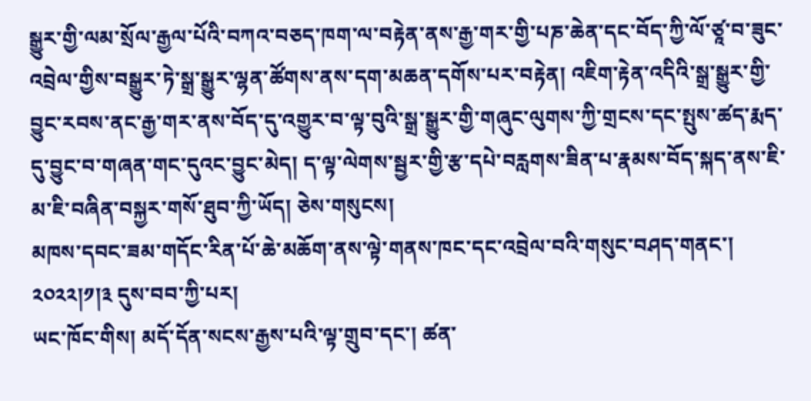སྒྱུར་གྱི་ལམ་སྲོལ་རྒྱལ་པོའི་བཀའ་བཅད་ཁག་ལ་བརྟེན་ནས་རྒྱ་གར་གྱི་པཎ་ཆེན་དང་བོད་ཀྱི་ལོ་ཙཱ་བ་ཟུང་འབྲེལ་གྱིས་བསྒྱུར་ཏེ་སྒྲ་སྒྱུར་ལྷན་ཚོགས་ནས་དག་མཆན་དགོས་པར་བརྟེན། འཇིག་རྟེན་འདིའི་སྒྲ་སྒྱུར་གྱི་བྱུང་རབས་ནང་རྒྱ་གར་ནས་བོད་དུ་འགྱུར་བ་ལྟ་བུའི་སྒྲ་སྒྱུར་གྱི་གཞུང་ལུགས་ཀྱི་གྲངས་དང་སྤུས་ཚད་རྨད་དུ་བྱུང་བ་གཞན་གང་དུའང་བྱུང་མེད། ད་ལྟ་ལེགས་སྦྱར་གྱི་རྩ་དཔེ་བརླགས་ཟིན་པ་རྣམས་བོད་སྐད་ནས་ཇི་མ་ཇི་བཞིན་བསྐྱར་གསོ་ཐུབ་ཀྱི་ཡོད། ཅེས་གསུངས།
མཁས་དབང་ཟམ་གདོང་རིན་པོ་ཆེ་མཆོག་ནས་ལྟེ་གནས་ཁང་དང་འབྲེལ་བའི་གསུང་བཤད་གནང་། ༢༠༢༢།༡།༣ དུས་བབ་ཀྱི་པར།
ཡང་ཁོང་གིས། མདོ་དོན་སངས་རྒྱས་པའི་ལྟ་གྲུབ་དང་། ཚན་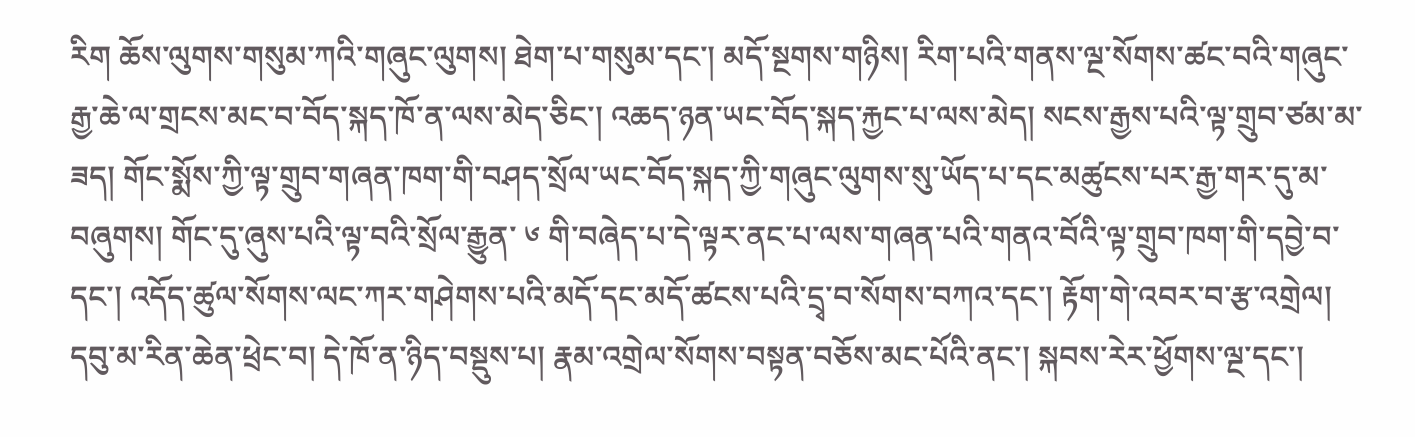རིག ཆོས་ལུགས་གསུམ་ཀའི་གཞུང་ལུགས། ཐེག་པ་གསུམ་དང་། མདོ་སྔགས་གཉིས། རིག་པའི་གནས་ལྔ་སོགས་ཚང་བའི་གཞུང་རྒྱ་ཆེ་ལ་གྲངས་མང་བ་བོད་སྐད་ཁོ་ན་ལས་མེད་ཅིང་། འཆད་ཉན་ཡང་བོད་སྐད་རྐྱང་པ་ལས་མེད། སངས་རྒྱས་པའི་ལྟ་གྲུབ་ཙམ་མ་ཟད། གོང་སྨོས་ཀྱི་ལྟ་གྲུབ་གཞན་ཁག་གི་བཤད་སྲོལ་ཡང་བོད་སྐད་ཀྱི་གཞུང་ལུགས་སུ་ཡོད་པ་དང་མཚུངས་པར་རྒྱ་གར་དུ་མ་བཞུགས། གོང་དུ་ཞུས་པའི་ལྟ་བའི་སྲོལ་རྒྱུན་ ༦ གི་བཞེད་པ་དེ་ལྟར་ནང་པ་ལས་གཞན་པའི་གནའ་བོའི་ལྟ་གྲུབ་ཁག་གི་དབྱེ་བ་དང་། འདོད་ཚུལ་སོགས་ལང་ཀར་གཤེགས་པའི་མདོ་དང་མདོ་ཚངས་པའི་དྲྭ་བ་སོགས་བཀའ་དང་། རྟོག་གེ་འབར་བ་རྩ་འགྲེལ། དབུ་མ་རིན་ཆེན་ཕྲེང་བ། དེ་ཁོ་ན་ཉིད་བསྡུས་པ། རྣམ་འགྲེལ་སོགས་བསྟན་བཅོས་མང་པོའི་ནང་། སྐབས་རེར་ཕྱོགས་ལྔ་དང་།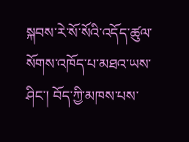སྐབས་རེ་སོ་སོའི་འདོད་ཚུལ་སོགས་འཁོད་པ་མཐའ་ཡས་ཤིང་། བོད་ཀྱི་མཁས་པས་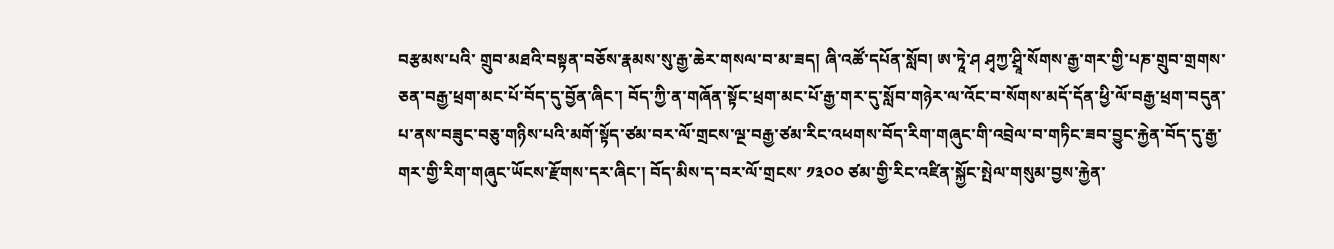བརྩམས་པའི་ གྲུབ་མཐའི་བསྟན་བཅོས་རྣམས་སུ་རྒྱ་ཆེར་གསལ་བ་མ་ཟད། ཞི་འཚོ་དཔོན་སློབ། ཨ་ཏཱེ་ཤ ཤྭཀྱ་ཤྲཱི་སོགས་རྒྱ་གར་གྱི་པཎ་གྲུབ་གྲགས་ཅན་བརྒྱ་ཕྲག་མང་པོ་བོད་དུ་བྱོན་ཞིང་། བོད་ཀྱི་ན་གཞོན་སྟོང་ཕྲག་མང་པོ་རྒྱ་གར་དུ་སློབ་གཉེར་ལ་འོང་བ་སོགས་མདོ་དོན་ཕྱི་ལོ་བརྒྱ་ཕྲག་བདུན་པ་ནས་བཟུང་བཅུ་གཉིས་པའི་མགོ་སྟོད་ཙམ་བར་ལོ་གྲངས་ལྔ་བརྒྱ་ཙམ་རིང་འཕགས་བོད་རིག་གཞུང་གི་འབྲེལ་བ་གཏིང་ཟབ་བྱུང་རྐྱེན་བོད་དུ་རྒྱ་གར་གྱི་རིག་གཞུང་ཡོངས་རྫོགས་དར་ཞིང་། བོད་མིས་ད་བར་ལོ་གྲངས་ ༡༣༠༠ ཙམ་གྱི་རིང་འཛིན་སྐྱོང་སྤེལ་གསུམ་བྱས་རྐྱེན་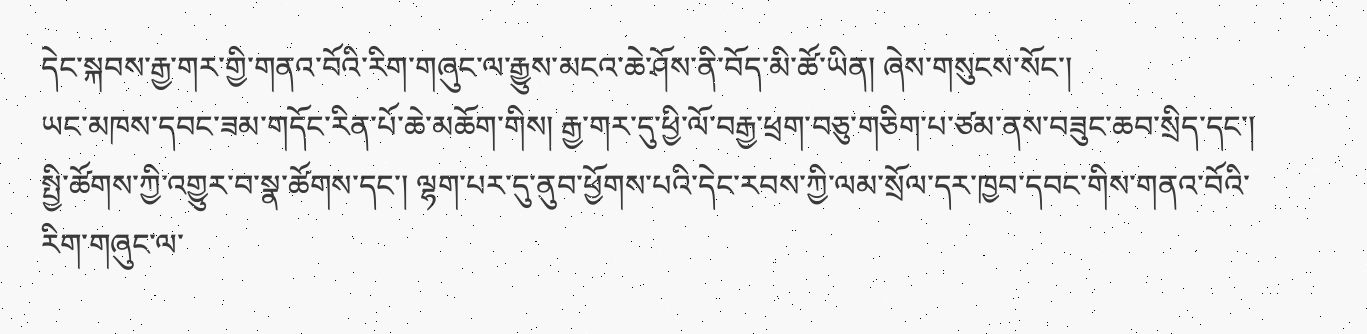དེང་སྐབས་རྒྱ་གར་གྱི་གནའ་བོའི་རིག་གཞུང་ལ་རྒྱུས་མངའ་ཆེ་ཤོས་ནི་བོད་མི་ཚོ་ཡིན། ཞེས་གསུངས་སོང་།
ཡང་མཁས་དབང་ཟམ་གདོང་རིན་པོ་ཆེ་མཆོག་གིས། རྒྱ་གར་དུ་ཕྱི་ལོ་བརྒྱ་ཕྲག་བཅུ་གཅིག་པ་ཙམ་ནས་བཟུང་ཆབ་སྲིད་དང་། སྤྱི་ཚོགས་ཀྱི་འགྱུར་བ་སྣ་ཚོགས་དང་། ལྷག་པར་དུ་ནུབ་ཕྱོགས་པའི་དེང་རབས་ཀྱི་ལམ་སྲོལ་དར་ཁྱབ་དབང་གིས་གནའ་བོའི་རིག་གཞུང་ལ་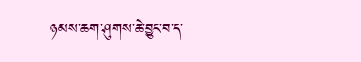ཉམས་ཆག་ཤུགས་ཆེ་བྱུང་བ་ད་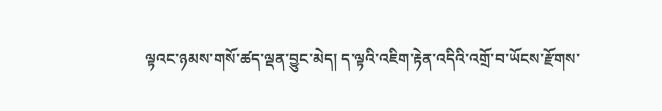ལྟའང་ཉམས་གསོ་ཚད་ལྡན་བྱུང་མེད། ད་ལྟའི་འཇིག་རྟེན་འདིའི་འགྲོ་བ་ཡོངས་རྫོགས་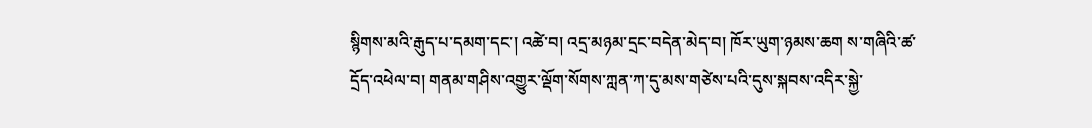སྙིགས་མའི་རྒུད་པ་དམག་དང་། འཚེ་བ། འདྲ་མཉམ་དྲང་བདེན་མེད་བ། ཁོར་ཡུག་ཉམས་ཆག ས་གཞིའི་ཚ་དྲོད་འཕེལ་བ། གནམ་གཤིས་འགྱུར་ལྡོག་སོགས་ཀླན་ཀ་དུ་མས་གཙེས་པའི་དུས་སྐབས་འདིར་སྐྱེ་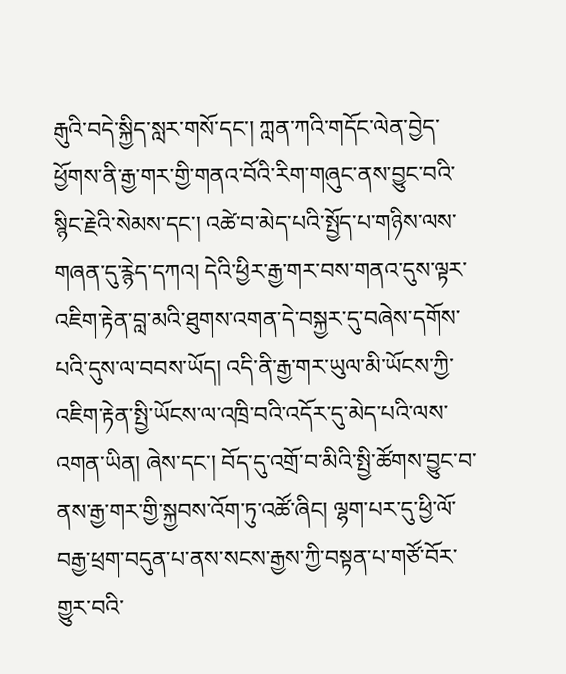རྒུའི་བདེ་སྐྱིད་སླར་གསོ་དང་། ཀླན་ཀའི་གདོང་ལེན་བྱེད་ཕྱོགས་ནི་རྒྱ་གར་གྱི་གནའ་བོའི་རིག་གཞུང་ནས་བྱུང་བའི་སྙིང་རྗེའི་སེམས་དང་། འཚེ་བ་མེད་པའི་སྤྱོད་པ་གཉིས་ལས་གཞན་དུ་རྙེད་དཀའ། དེའི་ཕྱིར་རྒྱ་གར་བས་གནའ་དུས་ལྟར་འཇིག་རྟེན་བླ་མའི་ཐུགས་འགན་དེ་བསྐྱར་དུ་བཞེས་དགོས་པའི་དུས་ལ་བབས་ཡོད། འདི་ནི་རྒྱ་གར་ཡུལ་མི་ཡོངས་ཀྱི་འཇིག་རྟེན་སྤྱི་ཡོངས་ལ་འཁྲི་བའི་འདོར་དུ་མེད་པའི་ལས་འགན་ཡིན། ཞེས་དང་། བོད་དུ་འགྲོ་བ་མིའི་སྤྱི་ཚོགས་བྱུང་བ་ནས་རྒྱ་གར་གྱི་སྐྱབས་འོག་ཏུ་འཚོ་ཞིང། ལྷག་པར་དུ་ཕྱི་ལོ་བརྒྱ་ཕྲག་བདུན་པ་ནས་སངས་རྒྱས་ཀྱི་བསྟན་པ་གཙོ་བོར་གྱུར་བའི་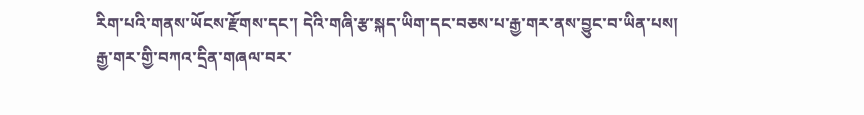རིག་པའི་གནས་ཡོངས་རྫོགས་དང་། དེའི་གཞི་རྩ་སྐད་ཡིག་དང་བཅས་པ་རྒྱ་གར་ནས་བྱུང་བ་ཡིན་པས། རྒྱ་གར་གྱི་བཀའ་དྲིན་གཞལ་བར་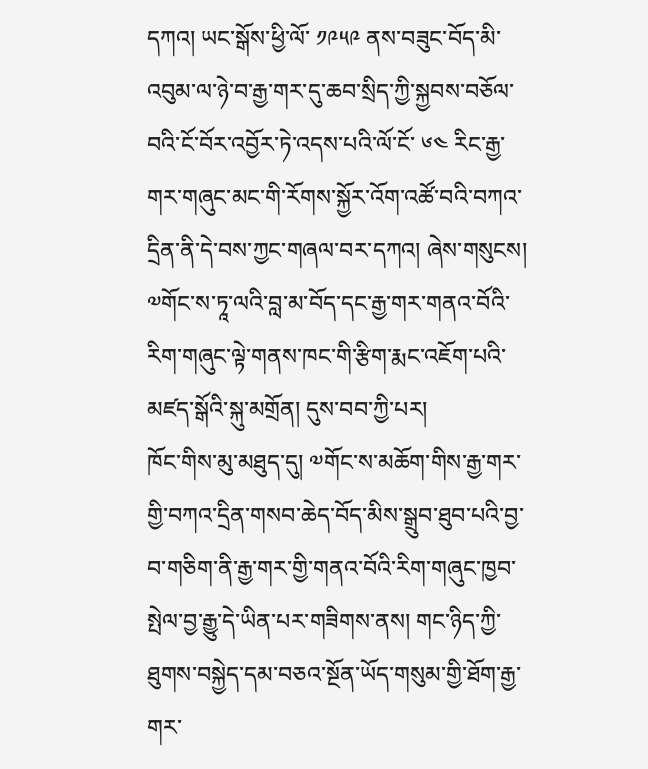དཀའ། ཡང་སྒོས་ཕྱི་ལོ་ ༡༩༥༩ ནས་བཟུང་བོད་མི་འབུམ་ལ་ཉེ་བ་རྒྱ་གར་དུ་ཆབ་སྲིད་ཀྱི་སྐྱབས་བཅོལ་བའི་ངོ་བོར་འབྱོར་ཏེ་འདས་པའི་ལོ་ངོ་ ༦༤ རིང་རྒྱ་གར་གཞུང་མང་གི་རོགས་སྐྱོར་འོག་འཚོ་བའི་བཀའ་དྲིན་ནི་དེ་བས་ཀྱང་གཞལ་བར་དཀའ། ཞེས་གསུངས།
༧གོང་ས་ཏཱ་ལའི་བླ་མ་བོད་དང་རྒྱ་གར་གནའ་བོའི་རིག་གཞུང་ལྟེ་གནས་ཁང་གི་རྩིག་རྨང་འཇོག་པའི་མཛད་སྒོའི་སྐུ་མགྲོན། དུས་བབ་ཀྱི་པར།
ཁོང་གིས་མུ་མཐུད་དུ། ༧གོང་ས་མཆོག་གིས་རྒྱ་གར་གྱི་བཀའ་དྲིན་གསབ་ཆེད་བོད་མིས་སྒྲུབ་ཐུབ་པའི་བྱ་བ་གཅིག་ནི་རྒྱ་གར་གྱི་གནའ་བོའི་རིག་གཞུང་ཁྱབ་སྤེལ་བྱ་རྒྱུ་དེ་ཡིན་པར་གཟིགས་ནས། གང་ཉིད་ཀྱི་ཐུགས་བསྐྱེད་དམ་བཅའ་སྔོན་ཡོད་གསུམ་གྱི་ཐོག་རྒྱ་གར་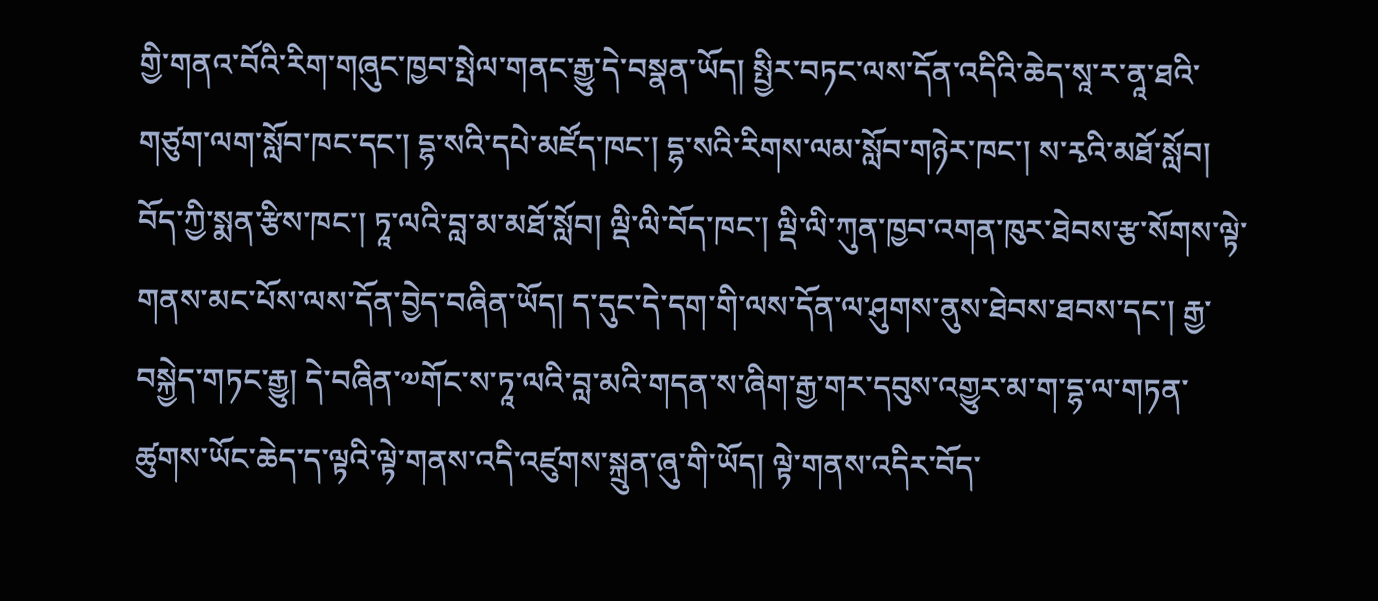གྱི་གནའ་བོའི་རིག་གཞུང་ཁྱབ་སྤེལ་གནང་རྒྱུ་དེ་བསྣན་ཡོད། སྤྱིར་བཏང་ལས་དོན་འདིའི་ཆེད་སཱ་ར་ནཱ་ཐའི་གཙུག་ལག་སློབ་ཁང་དང་། དྷ་སའི་དཔེ་མཛོད་ཁང་། དྷ་སའི་རིགས་ལམ་སློབ་གཉེར་ཁང་། ས་རྭའི་མཐོ་སློབ། བོད་ཀྱི་སྨན་རྩིས་ཁང་། ཏཱ་ལའི་བླ་མ་མཐོ་སློབ། ལྡི་ལི་བོད་ཁང་། ལྡི་ལི་ཀུན་ཁྱབ་འགན་ཁུར་ཐེབས་རྩ་སོགས་ལྟེ་གནས་མང་པོས་ལས་དོན་བྱེད་བཞིན་ཡོད། ད་དུང་དེ་དག་གི་ལས་དོན་ལ་ཤུགས་ནུས་ཐེབས་ཐབས་དང་། རྒྱ་བསྐྱེད་གཏང་རྒྱུ། དེ་བཞིན་༧གོང་ས་ཏཱ་ལའི་བླ་མའི་གདན་ས་ཞིག་རྒྱ་གར་དབུས་འགྱུར་མ་ག་དྷ་ལ་གཏན་ཚུགས་ཡོང་ཆེད་ད་ལྟའི་ལྟེ་གནས་འདི་འཛུགས་སྐྲུན་ཞུ་གི་ཡོད། ལྟེ་གནས་འདིར་བོད་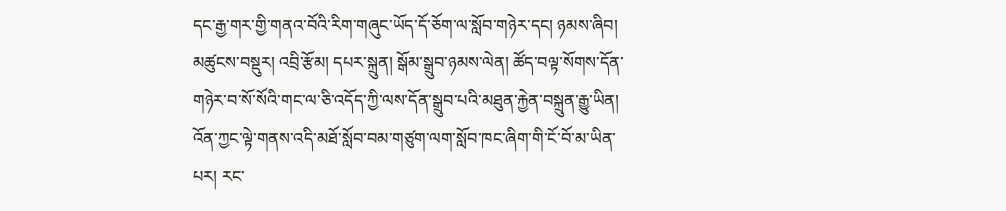དང་རྒྱ་གར་གྱི་གནའ་བོའི་རིག་གཞུང་ཡོད་དོ་ཅོག་ལ་སློབ་གཉེར་དང། ཉམས་ཞིབ། མཚུངས་བསྡུར། འབྲི་རྩོམ། དཔར་སྐྲུན། སྒོམ་སྒྲུབ་ཉམས་ལེན། ཚོད་བལྟ་སོགས་དོན་གཉེར་བ་སོ་སོའི་གང་ལ་ཅི་འདོད་ཀྱི་ལས་དོན་སྒྲུབ་པའི་མཐུན་རྐྱེན་བསྐྲུན་རྒྱུ་ཡིན། འོན་ཀྱང་ལྟེ་གནས་འདི་མཐོ་སློབ་བམ་གཙུག་ལག་སློབ་ཁང་ཞིག་གི་ངོ་བོ་མ་ཡིན་པར། རང་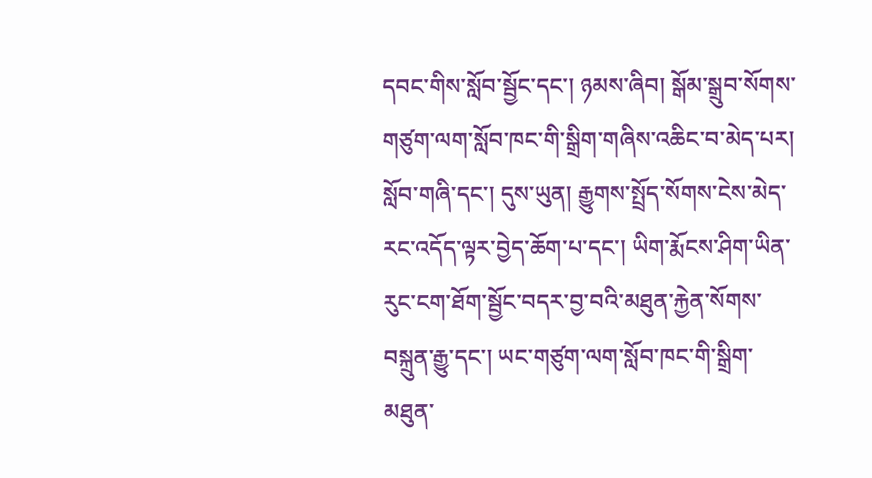དབང་གིས་སློབ་སྦྱོང་དང་། ཉམས་ཞིབ། སྒོམ་སྒྲུབ་སོགས་གཙུག་ལག་སློབ་ཁང་གི་སྒྲིག་གཞིས་འཆིང་བ་མེད་པར། སློབ་གཞི་དང་། དུས་ཡུན། རྒྱུགས་སྤྲོད་སོགས་ངེས་མེད་རང་འདོད་ལྟར་བྱེད་ཆོག་པ་དང་། ཡིག་རྨོངས་ཤིག་ཡིན་རུང་ངག་ཐོག་སྦྱོང་བདར་བྱ་བའི་མཐུན་རྐྱེན་སོགས་བསྐྲུན་རྒྱུ་དང་། ཡང་གཙུག་ལག་སློབ་ཁང་གི་སྒྲིག་མཐུན་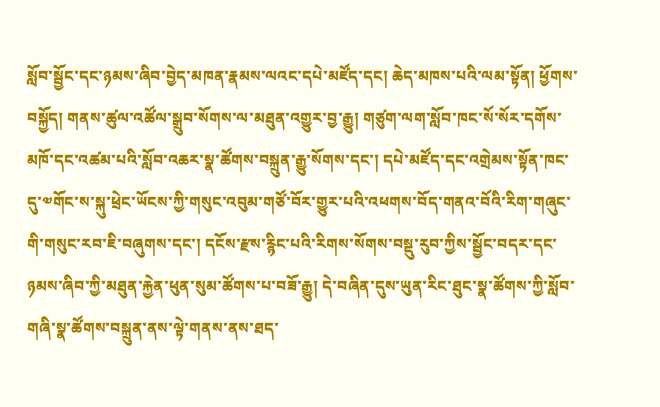སློབ་སྦྱོང་དང་ཉམས་ཞིབ་བྱེད་མཁན་རྣམས་ལའང་དཔེ་མཛོད་དང། ཆེད་མཁས་པའི་ལམ་སྟོན། ཕྱོགས་བསྐྱོད། གནས་ཚུལ་འཚོལ་སྒྲུབ་སོགས་ལ་མཐུན་འགྱུར་བྱ་རྒྱུ། གཙུག་ལག་སློབ་ཁང་སོ་སོར་དགོས་མཁོ་དང་འཚམ་པའི་སློབ་འཆར་སྣ་ཚོགས་བསྐྲུན་རྒྱུ་སོགས་དང་། དཔེ་མཛོད་དང་འགྲེམས་སྟོན་ཁང་དུ་༧གོང་ས་སྐུ་ཕྲེང་ཡོངས་ཀྱི་གསུང་འབུམ་གཙོ་བོར་གྱུར་པའི་འཕགས་བོད་གནའ་བོའི་རིག་གཞུང་གི་གསུང་རབ་ཇི་བཞུགས་དང་། དངོས་རྫས་རྙིང་པའི་རིགས་སོགས་བསྡུ་རུབ་ཀྱིས་སྦྱོང་བདར་དང་ཉམས་ཞིབ་ཀྱི་མཐུན་རྐྱེན་ཕུན་སུམ་ཚོགས་པ་བཟོ་རྒྱུ། དེ་བཞིན་དུས་ཡུན་རིང་ཐུང་སྣ་ཚོགས་ཀྱི་སློབ་གཞི་སྣ་ཚོགས་བསྐྲུན་ནས་ལྟེ་གནས་ནས་ཐད་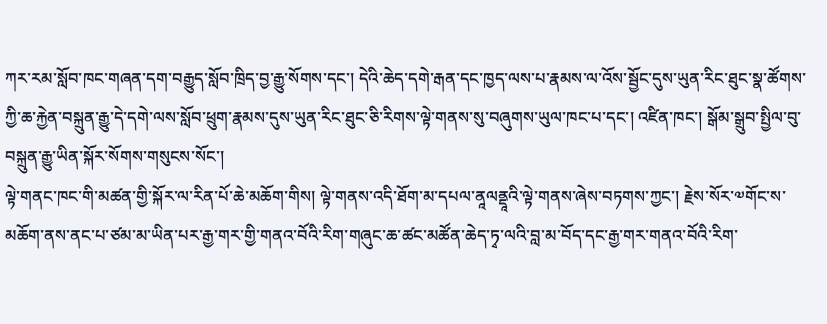ཀར་རམ་སློབ་ཁང་གཞན་དག་བརྒྱུད་སློབ་ཁྲིད་བྱ་རྒྱུ་སོགས་དང་། དེའི་ཆེད་དགེ་རྒན་དང་ཁྱད་ལས་པ་རྣམས་ལ་འོས་སྦྱོང་དུས་ཡུན་རིང་ཐུང་སྣ་ཚོགས་ཀྱི་ཆ་རྐྱེན་བསྐྲུན་རྒྱུ་དེ་དགེ་ལས་སློབ་ཕྲུག་རྣམས་དུས་ཡུན་རིང་ཐུང་ཅི་རིགས་ལྟེ་གནས་སུ་བཞུགས་ཡུལ་ཁང་པ་དང་། འཛིན་ཁང་། སྒོམ་སྒྲུབ་སྤྱིལ་བུ་བསྐྲུན་རྒྱུ་ཡིན་སྐོར་སོགས་གསུངས་སོང་།
ལྟེ་གནང་ཁང་གི་མཚན་གྱི་སྐོར་ལ་རིན་པོ་ཆེ་མཆོག་གིས། ལྟེ་གནས་འདི་ཐོག་མ་དཔལ་ནཱལནྡཱའི་ལྟེ་གནས་ཞེས་བཏགས་ཀྱང་། རྗེས་སོར་༧གོང་ས་ མཆོག་ནས་ནང་པ་ཙམ་མ་ཡིན་པར་རྒྱ་གར་གྱི་གནའ་བོའི་རིག་གཞུང་ཆ་ཚང་མཚོན་ཆེད་ཏྭ་ལའི་བླ་མ་བོད་དང་རྒྱ་གར་གནའ་བོའི་རིག་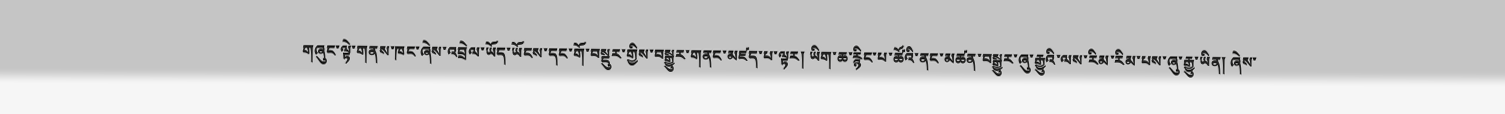གཞུང་ལྟེ་གནས་ཁང་ཞེས་འབྲེལ་ཡོད་ཡོངས་དང་གོ་བསྡུར་གྱིས་བསྒྱུར་གནང་མཛད་པ་ལྟར། ཡིག་ཆ་རྙིང་པ་ཚོའི་ནང་མཚན་བསྒྱུར་ཞུ་རྒྱུའི་ལས་རིམ་རིམ་པས་ཞུ་རྒྱུ་ཡིན། ཞེས་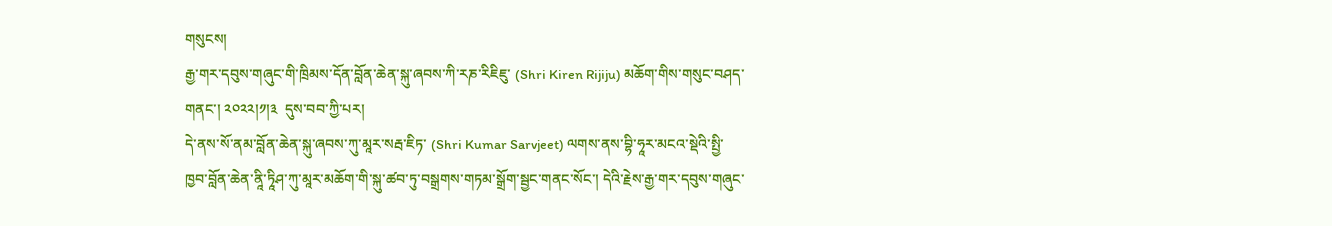གསུངས།
རྒྱ་གར་དབུས་གཞུང་གི་ཁྲིམས་དོན་བློན་ཆེན་སྐུ་ཞབས་ཀི་རཎ་རིཇིཇུ་ (Shri Kiren Rijiju) མཆོག་གིས་གསུང་བཤད་གནང་། ༢༠༢༢།༡།༣  དུས་བབ་ཀྱི་པར།
དེ་ནས་སོ་ནམ་བློན་ཆེན་སྐུ་ཞབས་ཀུ་མཱར་སརྦ་ཇིཏ་ (Shri Kumar Sarvjeet) ལགས་ནས་བྷི་ཧཱར་མངའ་སྡེའི་སྤྱི་ཁྱབ་བློན་ཆེན་ནཱི་ཏཱིཤ་ཀུ་མཱར་མཆོག་གི་སྐུ་ཚབ་ཏུ་བསྒྲགས་གཏམ་སྒྲོག་སྦྱང་གནང་སོང་། དེའི་རྗེས་རྒྱ་གར་དབུས་གཞུང་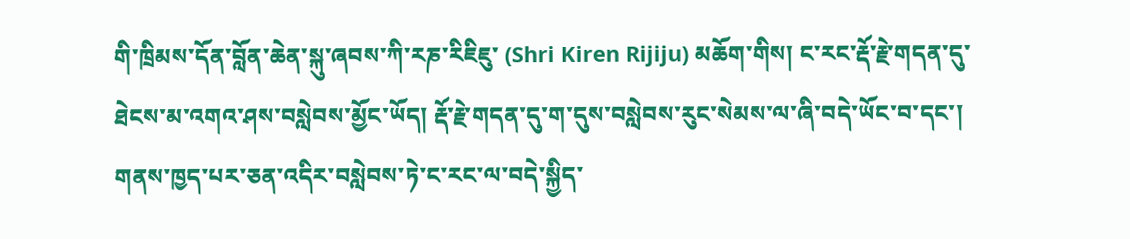གི་ཁྲིམས་དོན་བློན་ཆེན་སྐུ་ཞབས་ཀི་རཎ་རིཇིཇུ་ (Shri Kiren Rijiju) མཆོག་གིས། ང་རང་རྡོ་རྗེ་གདན་དུ་ཐེངས་མ་འགའ་ཤས་བསླེབས་མྱོང་ཡོད། རྡོ་རྗེ་གདན་དུ་ག་དུས་བསླེབས་རུང་སེམས་ལ་ཞི་བདེ་ཡོང་བ་དང་། གནས་ཁྱད་པར་ཅན་འདིར་བསླེབས་ཏེ་ང་རང་ལ་བདེ་སྐྱིད་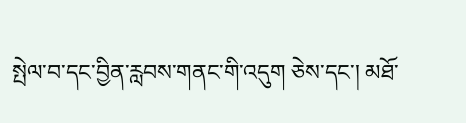སྤེལ་བ་དང་བྱིན་རླབས་གནང་གི་འདུག ཅེས་དང་། མཐོ་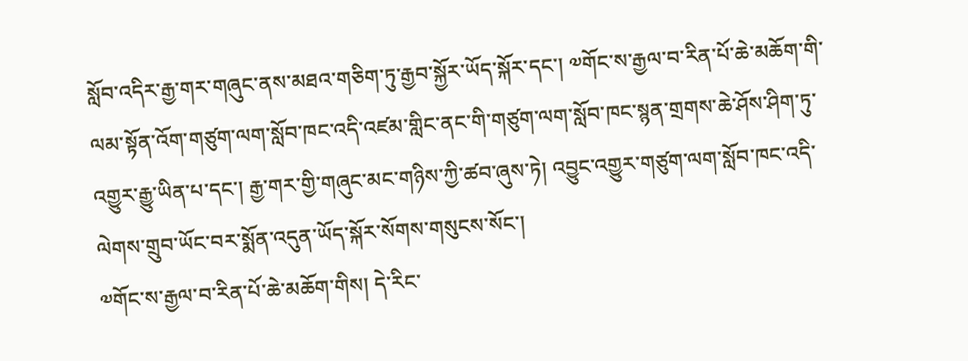སློབ་འདིར་རྒྱ་གར་གཞུང་ནས་མཐའ་གཅིག་ཏུ་རྒྱབ་སྐྱོར་ཡོད་སྐོར་དང་། ༧གོང་ས་རྒྱལ་བ་རིན་པོ་ཆེ་མཆོག་གི་ལམ་སྟོན་འོག་གཙུག་ལག་སློབ་ཁང་འདི་འཛམ་གླིང་ནང་གི་གཙུག་ལག་སློབ་ཁང་སྙན་གྲགས་ཆེ་ཤོས་ཤིག་ཏུ་འགྱུར་རྒྱུ་ཡིན་པ་དང་། རྒྱ་གར་གྱི་གཞུང་མང་གཉིས་ཀྱི་ཚབ་ཞུས་ཏེ། འབྱུང་འགྱུར་གཙུག་ལག་སློབ་ཁང་འདི་ལེགས་གྲུབ་ཡོང་བར་སྨོན་འདུན་ཡོད་སྐོར་སོགས་གསུངས་སོང་།
༧གོང་ས་རྒྱལ་བ་རིན་པོ་ཆེ་མཆོག་གིས། དེ་རིང་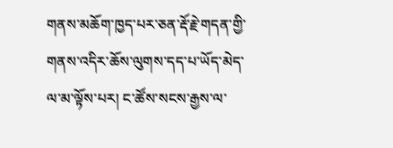གནས་མཆོག་ཁྱད་པར་ཅན་རྡོ་རྗེ་གདན་གྱི་གནས་འདིར་ཆོས་ལུགས་དད་པ་ཡོད་མེད་ལ་མ་ལྟོས་པར། ང་ཚོས་སངས་རྒྱས་ལ་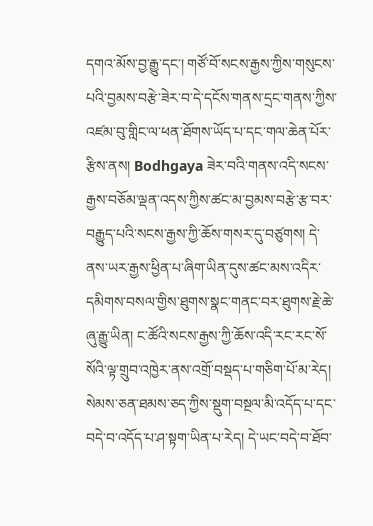དགའ་མོས་བྱ་རྒྱུ་དང་། གཙོ་བོ་སངས་རྒྱས་ཀྱིས་གསུངས་པའི་བྱམས་བརྩེ་ཟེར་བ་དེ་དངོས་གནས་དྲང་གནས་ཀྱིས་འཛམ་བུ་གླིང་ལ་ཕན་ཐོགས་ཡོད་པ་དང་གལ་ཆེན་པོར་རྩིས་ནས། Bodhgaya ཟེར་བའི་གནས་འདི་སངས་རྒྱས་བཅོམ་ལྡན་འདས་ཀྱིས་ཚང་མ་བྱམས་བརྩེ་རྩ་བར་བརྒྱུད་པའི་སངས་རྒྱས་ཀྱི་ཆོས་གསར་དུ་བཙུགས། དེ་ནས་ཡར་རྒྱས་ཕྱིན་པ་ཞིག་ཡིན་དུས་ཚང་མས་འདིར་དམིགས་བསལ་གྱིས་ཐུགས་སྣང་གནང་བར་ཐུགས་རྗེ་ཆེ་ཞུ་རྒྱུ་ཡིན། ང་ཚོའི་སངས་རྒྱས་ཀྱི་ཆོས་འདི་རང་རང་སོ་སོའི་ལྟ་གྲུབ་འཁྱེར་ནས་འགྲོ་བསྡད་པ་གཅིག་པོ་མ་རེད། སེམས་ཅན་ཐམས་ཅད་ཀྱིས་སྡུག་བསྔལ་མི་འདོད་པ་དང་བདེ་བ་འདོད་པ་ཤ་སྟག་ཡིན་པ་རེད། དེ་ཡང་བདེ་བ་ཐོབ་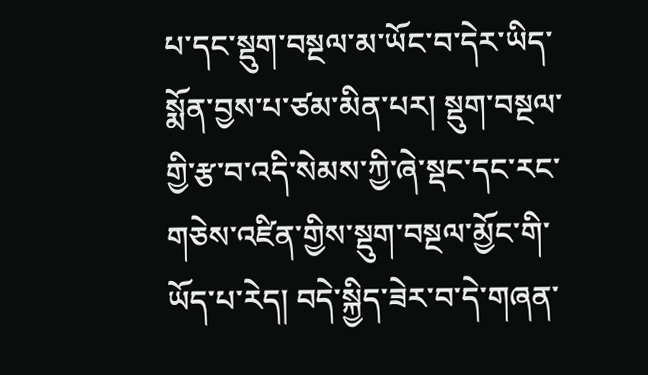པ་དང་སྡུག་བསྔལ་མ་ཡོང་བ་དེར་ཡིད་སྨོན་བྱས་པ་ཙམ་མིན་པར། སྡུག་བསྔལ་གྱི་རྩ་བ་འདི་སེམས་ཀྱི་ཞེ་སྡང་དང་རང་གཅེས་འཛིན་གྱིས་སྡུག་བསྔལ་མྱོང་གི་ཡོད་པ་རེད། བདེ་སྐྱིད་ཟེར་བ་དེ་གཞན་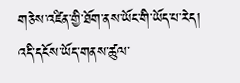གཅེས་འཛིན་གྱི་ཐོག་ནས་ཡོང་གི་ཡོད་པ་རེད། འདི་དངོས་ཡོད་གནས་ཚུལ་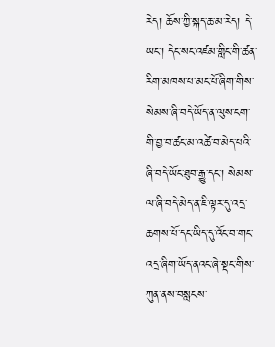རེད། ཆོས་ཀྱི་སྐད་ཆ་མ་རེད། དེ་ཡང་། དེང་སང་འཛམ་གླིང་གི་ཚན་རིག་མཁས་པ་མང་པོ་ཞིག་གིས་སེམས་ཞི་བདེ་ཡོད་ན་ལུས་ངག་གི་བྱ་བ་ཚང་མ་འཚེ་བ་མེད་པའི་ཞི་བདེ་ཡོང་ཐུབ་རྒྱུ་དང་། སེམས་ལ་ཞི་བདེ་མེད་ན་ཇི་ལྟར་དུ་འདྲ་ཆགས་པོ་དང་ཡིད་དུ་འོང་བ་གང་འདྲ་ཞིག་ཡོད་ནའང་ཞེ་སྡང་གིས་ཀུན་ནས་བསླངས་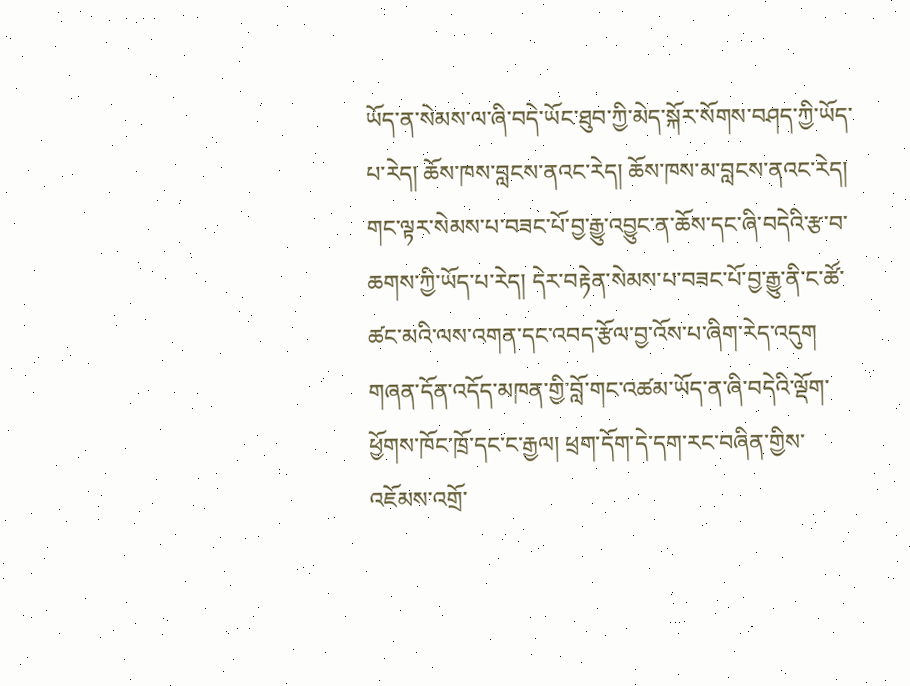ཡོད་ན་སེམས་ལ་ཞི་བདེ་ཡོང་ཐུབ་ཀྱི་མེད་སྐོར་སོགས་བཤད་ཀྱི་ཡོད་པ་རེད། ཆོས་ཁས་བླངས་ནའང་རེད། ཆོས་ཁས་མ་བླངས་ནའང་རེད། གང་ལྟར་སེམས་པ་བཟང་པོ་བྱ་རྒྱུ་འབྱུང་ན་ཆོས་དང་ཞི་བདེའི་རྩ་བ་ཆགས་ཀྱི་ཡོད་པ་རེད། དེར་བརྟེན་སེམས་པ་བཟང་པོ་བྱ་རྒྱུ་ནི་ང་ཚོ་ཚང་མའི་ལས་འགན་དང་འབད་རྩོལ་བྱ་འོས་པ་ཞིག་རེད་འདུག གཞན་དོན་འདོད་མཁན་གྱི་བློ་གང་འཚམ་ཡོད་ན་ཞི་བདེའི་ལྡོག་ཕྱོགས་ཁོང་ཁྲོ་དང་ང་རྒྱལ། ཕྲག་དོག་དེ་དག་རང་བཞིན་གྱིས་འཇོམས་འགྲོ་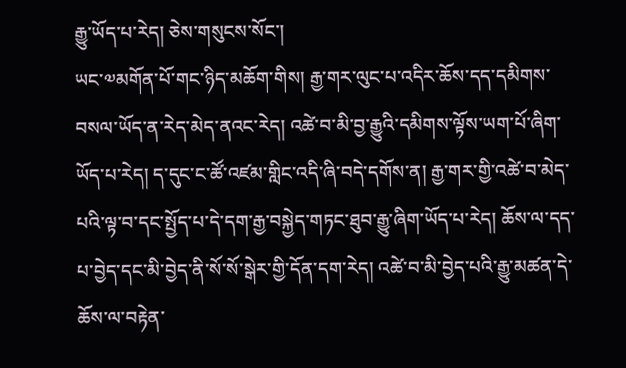རྒྱུ་ཡོད་པ་རེད། ཅེས་གསུངས་སོང་།
ཡང་༧མགོན་པོ་གང་ཉིད་མཆོག་གིས། རྒྱ་གར་ལུང་པ་འདིར་ཆོས་དད་དམིགས་བསལ་ཡོད་ན་རེད་མེད་ནའང་རེད། འཚེ་བ་མི་བྱ་རྒྱུའི་དམིགས་ལྟོས་ཡག་པོ་ཞིག་ཡོད་པ་རེད། ད་དུང་ང་ཚོ་འཛམ་གླིང་འདི་ཞི་བདེ་དགོས་ན། རྒྱ་གར་གྱི་འཚེ་བ་མེད་པའི་ལྟ་བ་དང་སྤྱོད་པ་དེ་དག་རྒྱ་བསྐྱེད་གཏང་ཐུབ་རྒྱུ་ཞིག་ཡོད་པ་རེད། ཆོས་ལ་དད་པ་བྱེད་དང་མི་བྱེད་ནི་སོ་སོ་སྒེར་གྱི་དོན་དག་རེད། འཚེ་བ་མི་བྱེད་པའི་རྒྱུ་མཚན་དེ་ཆོས་ལ་བརྟེན་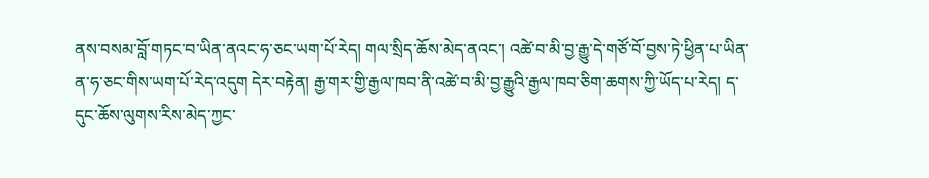ནས་བསམ་བློ་གཏང་བ་ཡིན་ནའང་ཧ་ཅང་ཡག་པོ་རེད། གལ་སྲིད་ཆོས་མེད་ནའང་། འཚེ་བ་མི་བྱ་རྒྱུ་དེ་གཙོ་བོ་བྱས་ཏེ་ཕྱིན་པ་ཡིན་ན་ཧ་ཅང་གིས་ཡག་པོ་རེད་འདུག དེར་བརྟེན། རྒྱ་གར་གྱི་རྒྱལ་ཁབ་ནི་འཚེ་བ་མི་བྱ་རྒྱུའི་རྒྱལ་ཁབ་ཅིག་ཆགས་ཀྱི་ཡོད་པ་རེད། ད་དུང་ཆོས་ལུགས་རིས་མེད་ཀྱང་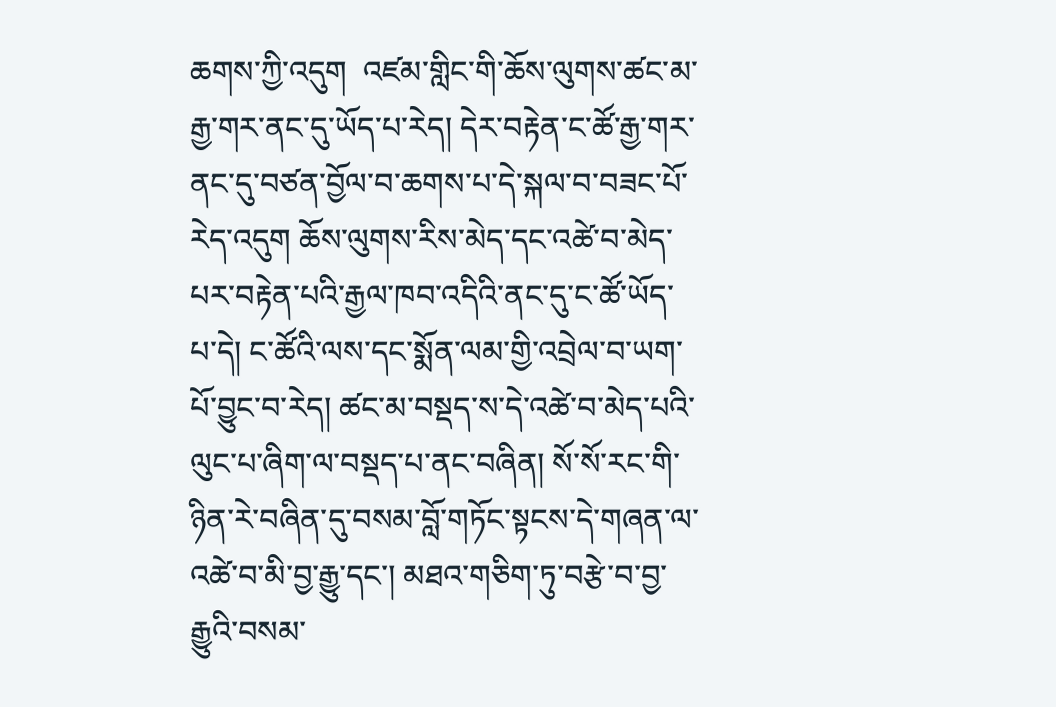ཆགས་ཀྱི་འདུག  འཛམ་གླིང་གི་ཆོས་ལུགས་ཚང་མ་རྒྱ་གར་ནང་དུ་ཡོད་པ་རེད། དེར་བརྟེན་ང་ཚོ་རྒྱ་གར་ནང་དུ་བཙན་བྱོལ་བ་ཆགས་པ་དེ་སྐལ་བ་བཟང་པོ་རེད་འདུག ཆོས་ལུགས་རིས་མེད་དང་འཚེ་བ་མེད་པར་བརྟེན་པའི་རྒྱལ་ཁབ་འདིའི་ནང་དུ་ང་ཚོ་ཡོད་པ་དེ། ང་ཚོའི་ལས་དང་སྨོན་ལམ་གྱི་འབྲེལ་བ་ཡག་པོ་བྱུང་བ་རེད། ཚང་མ་བསྡད་ས་དེ་འཚེ་བ་མེད་པའི་ལུང་པ་ཞིག་ལ་བསྡད་པ་ནང་བཞིན། སོ་སོ་རང་གི་ཉིན་རེ་བཞིན་དུ་བསམ་བློ་གཏོང་སྟངས་དེ་གཞན་ལ་འཚེ་བ་མི་བྱ་རྒྱུ་དང་། མཐའ་གཅིག་ཏུ་བརྩེ་བ་བྱ་རྒྱུའི་བསམ་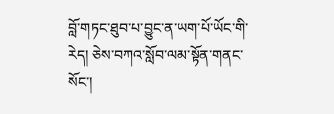བློ་གཏང་ཐུབ་པ་བྱུང་ན་ཡག་པོ་ཡོང་གི་རེད། ཅེས་བཀའ་སློབ་ལམ་སྟོན་གནང་སོང་།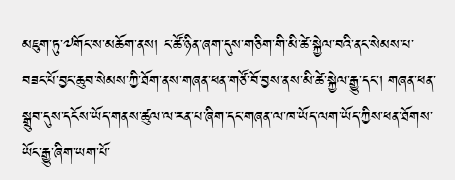མཇུག་ཏུ་༧གོང་ས་མཆོག་ནས། ང་ཚོ་ཉིན་ཞག་དུས་གཅིག་གི་མི་ཚེ་སྐྱེལ་བའི་ནང་སེམས་པ་བཟང་པོ་བྱང་ཆུབ་སེམས་ཀྱི་ཐོག་ནས་གཞན་ཕན་གཙོ་བོ་བྱས་ནས་མི་ཚེ་སྐྱེལ་རྒྱུ་དང་། གཞན་ཕན་སྒྲུབ་དུས་དངོས་ཡོད་གནས་ཚུལ་ལ་རན་པ་ཞིག་དང་གཞན་ལ་ཁ་ཡོད་ལག་ཡོད་ཀྱིས་ཕན་ཐོགས་ཡོང་རྒྱུ་ཞིག་ཡག་པོ་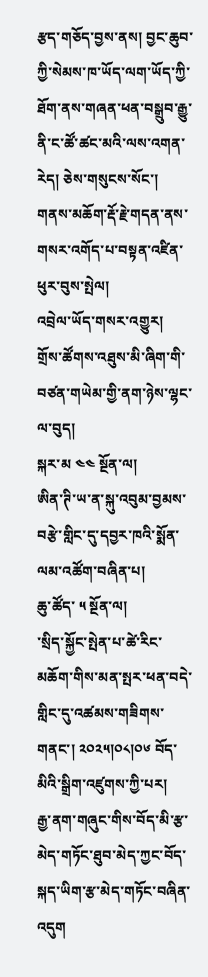རྩད་གཅོད་བྱས་ནས། བྱང་ཆུབ་ཀྱི་སེམས་ཁ་ཡོད་ལག་ཡོད་ཀྱི་ཐོག་ནས་གཞན་ཕན་བསྒྲུབ་རྒྱུ་ནི་ང་ཚོ་ཚང་མའི་ལས་འགན་རེད། ཅེས་གསུངས་སོང་།
གནས་མཆོག་རྡོ་རྗེ་གདན་ནས་གསར་འགོད་པ་བསྟན་འཛིན་ཕུར་བུས་སྤེལ།
འབྲེལ་ཡོད་གསར་འགྱུར།
གྲོས་ཚོགས་འཐུས་མི་ཞིག་གི་བཙན་གཡེམ་གྱི་ནག་ཉེས་ལྷང་ལ་བུད།
སྐར་མ ༤༤ སྔོན་ལ།
ཨིན་ཊི་ཡ་ན་སྐུ་འབུམ་བྱམས་བརྩེ་གླིང་དུ་དབྱར་ཁའི་སྨོན་ལམ་འཚོག་བཞིན་པ།
ཆུ་ཚོད་ ༥ སྔོན་ལ།
་སྲིད་སྐྱོང་སྤེན་པ་ཚེ་རིང་མཆོག་གིས་མན་སྤར་ཕན་བདེ་གླིང་དུ་འཚམས་གཟིགས་གནང་། ༢༠༢༥།༠༨།༠༦ བོད་མིའི་སྒྲིག་འཛུགས་ཀྱི་པར།
རྒྱ་ནག་གཞུང་གིས་བོད་མི་རྩ་མེད་གཏོང་ཐུབ་མེད་ཀྱང་བོད་སྐད་ཡིག་རྩ་མེད་གཏོང་བཞིན་འདུག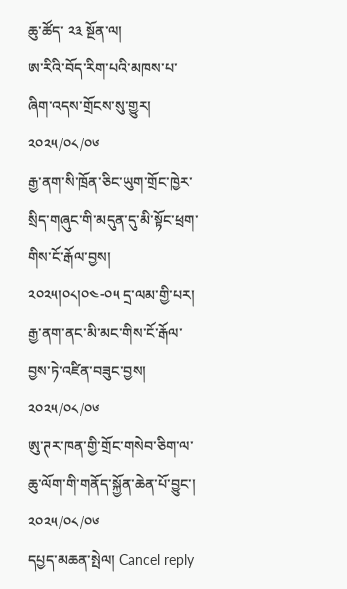ཆུ་ཚོད་ ༢༣ སྔོན་ལ།
ཨ་རིའི་བོད་རིག་པའི་མཁས་པ་ཞིག་འདས་གྲོངས་སུ་གྱུར།
༢༠༢༥/༠༨/༠༦
རྒྱ་ནག་སི་ཁྲོན་ཅིང་ཡུག་གྲོང་ཁྱེར་སྲིད་གཞུང་གི་མདུན་དུ་མི་སྟོང་ཕྲག་གིས་ངོ་རྒོལ་བྱས། ༢༠༢༥།༠༨།༠༤-༠༥ དྲ་ལམ་གྱི་པར།
རྒྱ་ནག་ནང་མི་མང་གིས་ངོ་རྒོལ་བྱས་ཏེ་འཛིན་བཟུང་བྱས།
༢༠༢༥/༠༨/༠༦
ཨུ་ཊར་ཁན་གྱི་གྲོང་གསེབ་ཅིག་ལ་ཆུ་ལོག་གི་གནོད་སྐྱོན་ཆེན་པོ་བྱུང་།
༢༠༢༥/༠༨/༠༦
དཔྱད་མཆན་སྤེལ། Cancel reply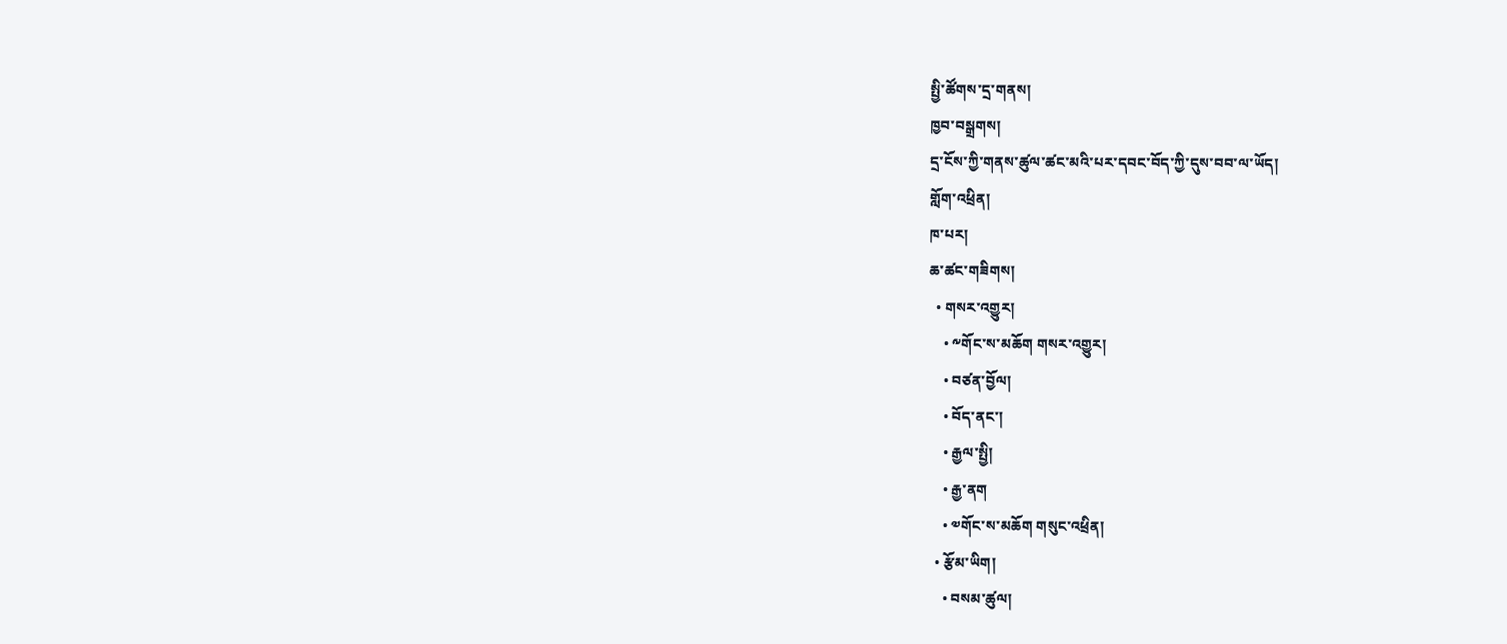སྤྱི་ཚོགས་དྲ་གནས།
ཁྱབ་བསྒྲགས།
དྲ་ངོས་ཀྱི་གནས་ཚུལ་ཚང་མའི་པར་དབང་བོད་ཀྱི་དུས་བབ་ལ་ཡོད།
གློག་འཕྲིན།
ཁ་པར།
ཆ་ཚང་གཟིགས།
  • གསར་འགྱུར།
    • ༸གོང་ས་མཆོག གསར་འགྱུར།
    • བཙན་བྱོལ།
    • བོད་ནང་།
    • རྒྱལ་སྤྱི།
    • རྒྱ་ནག
    • ༧གོང་ས་མཆོག གསུང་འཕྲིན།
  • རྩོམ་ཡིག།
    • བསམ་ཚུལ།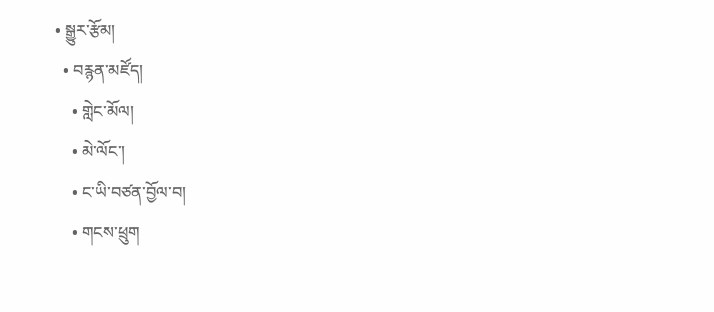• སྒྱུར་རྩོམ།
  • བརྙན་མཛོད།
    • གླེང་མོལ།
    • མེ་ལོང་།
    • ང་ཡི་བཙན་བྱོལ་བ།
    • གངས་ཕྲུག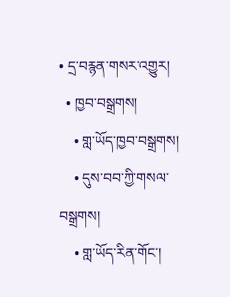• དྲ་བརྙན་གསར་འགྱུར།
  • ཁྱབ་བསྒྲགས།
    • གླ་ཡོད་ཁྱབ་བསྒྲགས།
    • དུས་བབ་ཀྱི་གསལ་བསྒྲགས།
    • གླ་ཡོད་རིན་གོང་།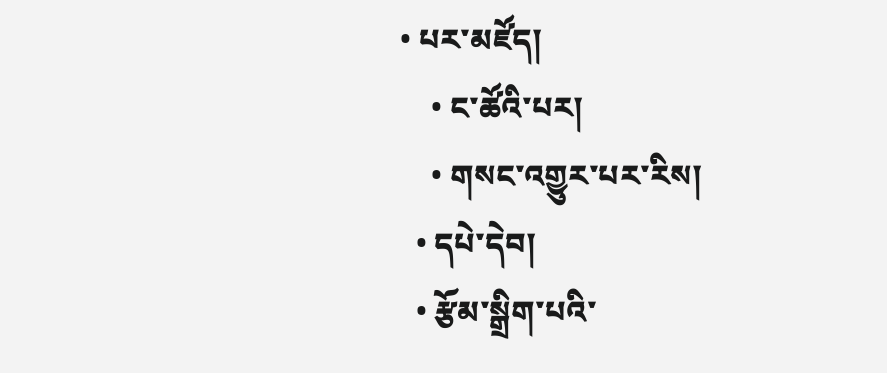• པར་མཛོད།
    • ང་ཚོའི་པར།
    • གསང་འགྱུར་པར་རིས།
  • དཔེ་དེབ།
  • རྩོམ་སྒྲིག་པའི་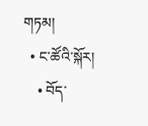གཏམ།
  • ང་ཚོའི་སྐོར།
    • བོད་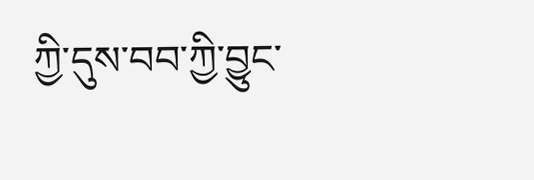ཀྱི་དུས་བབ་ཀྱི་བྱུང་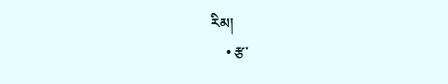རིམ།
    • རྩ་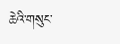ཆེའི་གསུང་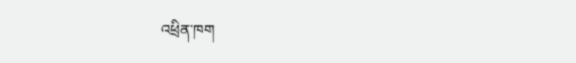འཕྲིན་ཁག